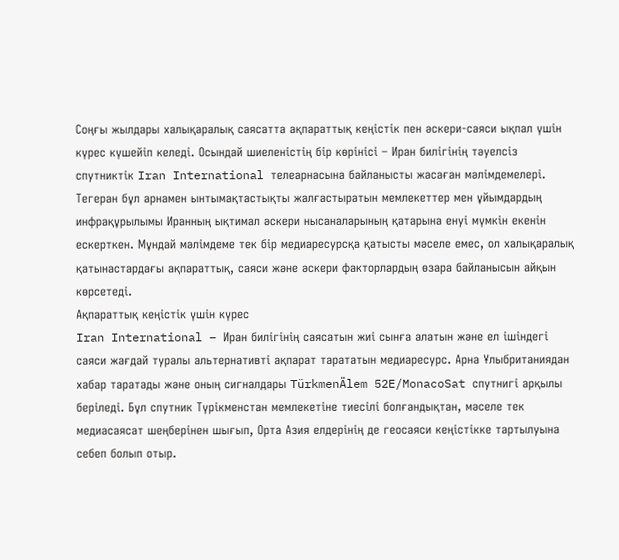Соңғы жылдары халықаралық саясатта ақпараттық кеңістік пен әскери-саяси ықпал үшін күрес күшейіп келеді. Осындай шиеленістің бір көрінісі – Иран билігінің тәуелсіз спутниктік Iran International телеарнасына байланысты жасаған мәлімдемелері. Тегеран бұл арнамен ынтымақтастықты жалғастыратын мемлекеттер мен ұйымдардың инфрақұрылымы Иранның ықтимал әскери нысаналарының қатарына енуі мүмкін екенін ескерткен. Мұндай мәлімдеме тек бір медиаресурсқа қатысты мәселе емес, ол халықаралық қатынастардағы ақпараттық, саяси және әскери факторлардың өзара байланысын айқын көрсетеді.
Ақпараттық кеңістік үшін күрес
Iran International – Иран билігінің саясатын жиі сынға алатын және ел ішіндегі саяси жағдай туралы альтернативті ақпарат тарататын медиаресурс. Арна Ұлыбританиядан хабар таратады және оның сигналдары TürkmenÄlem 52E/MonacoSat спутнигі арқылы беріледі. Бұл спутник Түрікменстан мемлекетіне тиесілі болғандықтан, мәселе тек медиасаясат шеңберінен шығып, Орта Азия елдерінің де геосаяси кеңістікке тартылуына себеп болып отыр.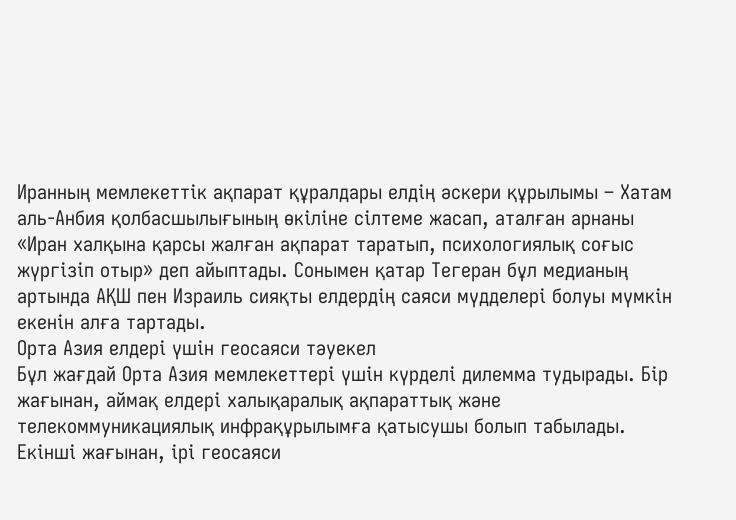Иранның мемлекеттік ақпарат құралдары елдің әскери құрылымы – Хатам аль-Анбия қолбасшылығының өкіліне сілтеме жасап, аталған арнаны «Иран халқына қарсы жалған ақпарат таратып, психологиялық соғыс жүргізіп отыр» деп айыптады. Сонымен қатар Тегеран бұл медианың артында АҚШ пен Израиль сияқты елдердің саяси мүдделері болуы мүмкін екенін алға тартады.
Орта Азия елдері үшін геосаяси тәуекел
Бұл жағдай Орта Азия мемлекеттері үшін күрделі дилемма тудырады. Бір жағынан, аймақ елдері халықаралық ақпараттық және телекоммуникациялық инфрақұрылымға қатысушы болып табылады. Екінші жағынан, ірі геосаяси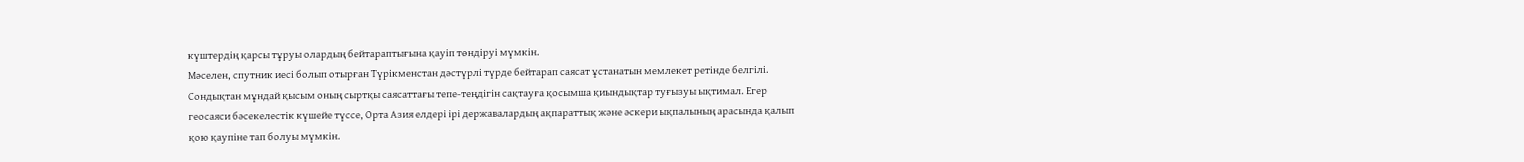күштердің қарсы тұруы олардың бейтараптығына қауіп төндіруі мүмкін.
Мәселен, спутник иесі болып отырған Түрікменстан дәстүрлі түрде бейтарап саясат ұстанатын мемлекет ретінде белгілі. Сондықтан мұндай қысым оның сыртқы саясаттағы тепе-теңдігін сақтауға қосымша қиындықтар туғызуы ықтимал. Егер геосаяси бәсекелестік күшейе түссе, Орта Азия елдері ірі державалардың ақпараттық және әскери ықпалының арасында қалып қою қаупіне тап болуы мүмкін.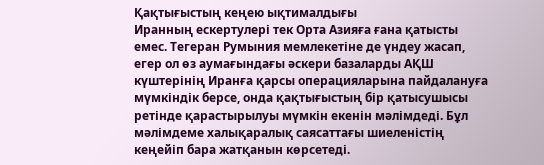Қақтығыстың кеңею ықтималдығы
Иранның ескертулері тек Орта Азияға ғана қатысты емес. Тегеран Румыния мемлекетіне де үндеу жасап, егер ол өз аумағындағы әскери базаларды АҚШ күштерінің Иранға қарсы операцияларына пайдалануға мүмкіндік берсе, онда қақтығыстың бір қатысушысы ретінде қарастырылуы мүмкін екенін мәлімдеді. Бұл мәлімдеме халықаралық саясаттағы шиеленістің кеңейіп бара жатқанын көрсетеді.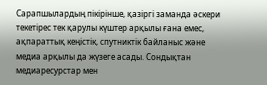Сарапшылардың пікірінше, қазіргі заманда әскери текетірес тек қарулы күштер арқылы ғана емес, ақпараттық кеңістік, спутниктік байланыс және медиа арқылы да жүзеге асады. Сондықтан медиаресурстар мен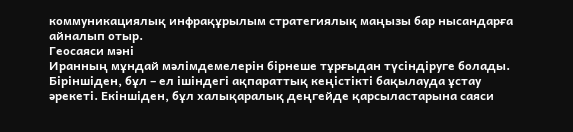коммуникациялық инфрақұрылым стратегиялық маңызы бар нысандарға айналып отыр.
Геосаяси мәні
Иранның мұндай мәлімдемелерін бірнеше тұрғыдан түсіндіруге болады. Біріншіден, бұл – ел ішіндегі ақпараттық кеңістікті бақылауда ұстау әрекеті. Екіншіден, бұл халықаралық деңгейде қарсыластарына саяси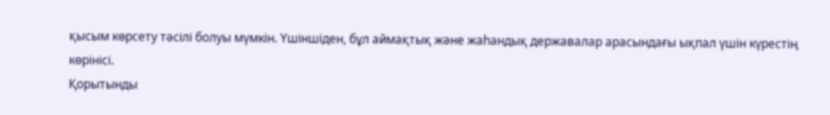қысым көрсету тәсілі болуы мүмкін. Үшіншіден, бұл аймақтық және жаһандық державалар арасындағы ықпал үшін күрестің көрінісі.
Қорытынды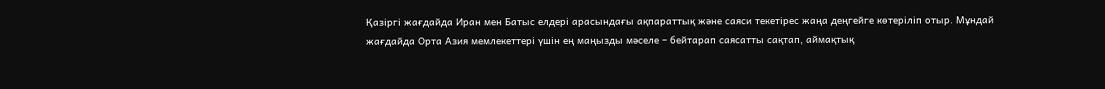Қазіргі жағдайда Иран мен Батыс елдері арасындағы ақпараттық және саяси текетірес жаңа деңгейге көтеріліп отыр. Мұндай жағдайда Орта Азия мемлекеттері үшін ең маңызды мәселе – бейтарап саясатты сақтап, аймақтық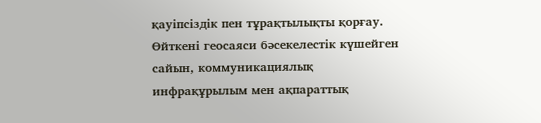қауіпсіздік пен тұрақтылықты қорғау. Өйткені геосаяси бәсекелестік күшейген сайын, коммуникациялық инфрақұрылым мен ақпараттық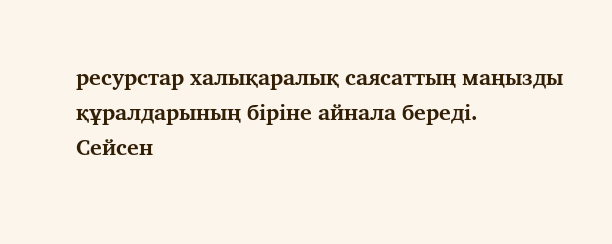ресурстар халықаралық саясаттың маңызды құралдарының біріне айнала береді.
Сейсен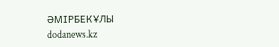ӘМІРБЕКҰЛЫ
dodanews.kz